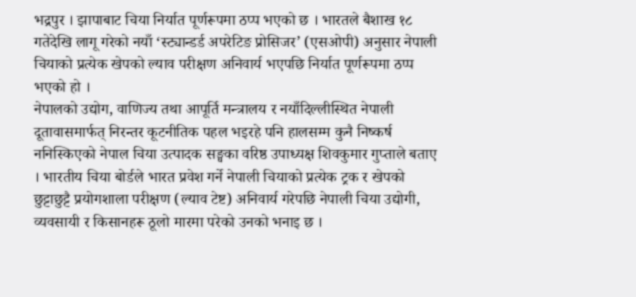भद्रपुर । झापाबाट चिया निर्यात पूर्णरूपमा ठप्प भएको छ । भारतले बैशाख १८ गतेदेखि लागू गरेको नयाँ ‘स्ट्यान्डर्ड अपरेटिङ प्रोसिजर’ (एसओपी) अनुसार नेपाली चियाको प्रत्येक खेपको ल्याव परीक्षण अनिवार्य भएपछि निर्यात पूर्णरूपमा ठप्प भएको हो ।
नेपालको उद्योग, वाणिज्य तथा आपूर्ति मन्त्रालय र नयाँदिल्लीस्थित नेपाली दूतावासमार्फत् निरन्तर कूटनीतिक पहल भइरहे पनि हालसम्म कुनै निष्कर्ष ननिस्किएको नेपाल चिया उत्पादक सङ्घका वरिष्ठ उपाध्यक्ष शिवकुमार गुप्ताले बताए । भारतीय चिया बोर्डले भारत प्रवेश गर्ने नेपाली चियाको प्रत्येक ट्रक र खेपको छुट्टाछुट्टै प्रयोगशाला परीक्षण (ल्याव टेष्ट) अनिवार्य गरेपछि नेपाली चिया उद्योगी, व्यवसायी र किसानहरू ठूलो मारमा परेको उनको भनाइ छ ।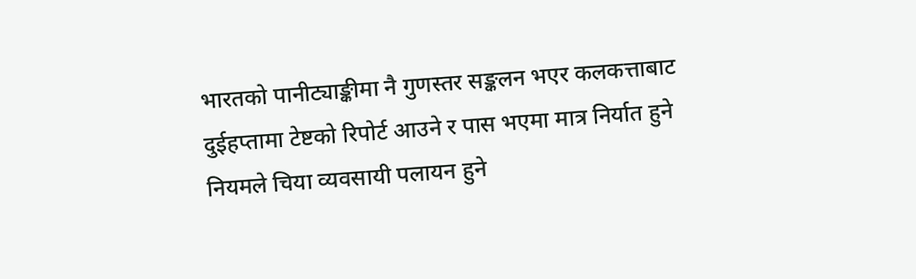भारतको पानीट्याङ्कीमा नै गुणस्तर सङ्कलन भएर कलकत्ताबाट दुईहप्तामा टेष्टको रिपोर्ट आउने र पास भएमा मात्र निर्यात हुने नियमले चिया व्यवसायी पलायन हुने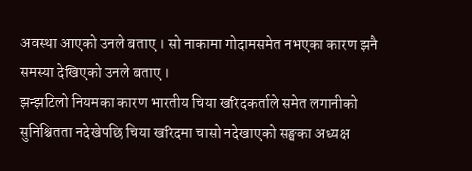अवस्था आएको उनले बताए । सो नाकामा गोदामसमेत नभएका कारण झनै समस्या देखिएको उनले बताए ।
झन्झटिलो नियमका कारण भारतीय चिया खरिदकर्ताले समेत लगानीको सुनिश्चितता नदेखेपछि चिया खरिदमा चासो नदेखाएको सङ्घका अध्यक्ष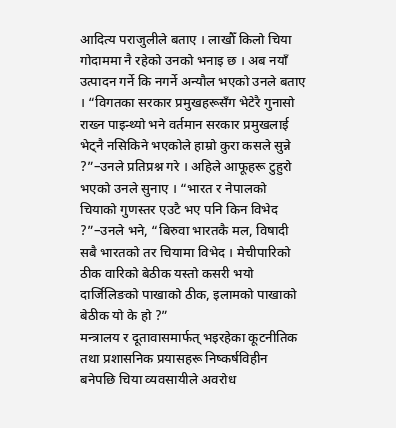आदित्य पराजुलीले बताए । लाखौँ किलो चिया गोदाममा नै रहेको उनको भनाइ छ । अब नयाँ उत्पादन गर्ने कि नगर्ने अन्यौल भएको उनले बताए । “विगतका सरकार प्रमुखहरूसँग भेटेरै गुनासो राख्न पाइन्थ्यो भने वर्तमान सरकार प्रमुखलाई भेट्नै नसिकिने भएकोले हाम्रो कुरा कसले सुन्ने ?”–उनले प्रतिप्रश्न गरे । अहिले आफूहरू टुहुरो भएको उनले सुनाए । “भारत र नेपालको चियाको गुणस्तर एउटै भए पनि किन विभेद ?”–उनले भने, “बिरुवा भारतकै मल, विषादी सबै भारतको तर चियामा विभेद । मेचीपारिको ठीक वारिको बेठीक यस्तो कसरी भयो दार्जिलिङको पाखाको ठीक, इलामको पाखाको बेठीक यो के हो ?”
मन्त्रालय र दूतावासमार्फत् भइरहेका कूटनीतिक तथा प्रशासनिक प्रयासहरू निष्कर्षविहीन बनेपछि चिया व्यवसायीले अवरोध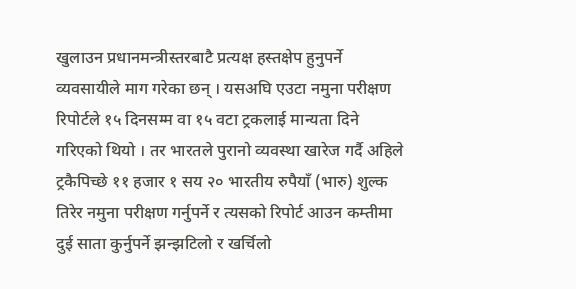खुलाउन प्रधानमन्त्रीस्तरबाटै प्रत्यक्ष हस्तक्षेप हुनुपर्ने व्यवसायीले माग गरेका छन् । यसअघि एउटा नमुना परीक्षण रिपोर्टले १५ दिनसम्म वा १५ वटा ट्रकलाई मान्यता दिने गरिएको थियो । तर भारतले पुरानो व्यवस्था खारेज गर्दै अहिले ट्रकैपिच्छे ११ हजार १ सय २० भारतीय रुपैयाँ (भारु) शुल्क तिरेर नमुना परीक्षण गर्नुपर्ने र त्यसको रिपोर्ट आउन कम्तीमा दुई साता कुर्नुपर्ने झन्झटिलो र खर्चिलो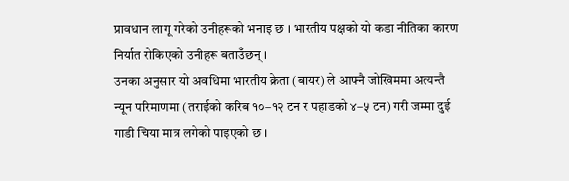प्रावधान लागू गरेको उनीहरूको भनाइ छ । भारतीय पक्षको यो कडा नीतिका कारण निर्यात रोकिएको उनीहरू बताउँछन् ।
उनका अनुसार यो अवधिमा भारतीय क्रेता (बायर) ले आफ्नै जोखिममा अत्यन्तै न्यून परिमाणमा (तराईको करिब १०–१२ टन र पहाडको ४–५ टन) गरी जम्मा दुई गाडी चिया मात्र लगेको पाइएको छ ।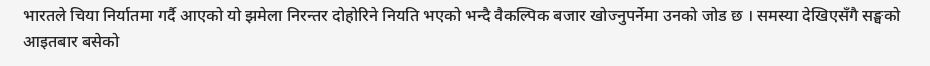भारतले चिया निर्यातमा गर्दै आएको यो झमेला निरन्तर दोहोरिने नियति भएको भन्दै वैकल्पिक बजार खोज्नुपर्नेमा उनको जोड छ । समस्या देखिएसँगै सङ्घको आइतबार बसेको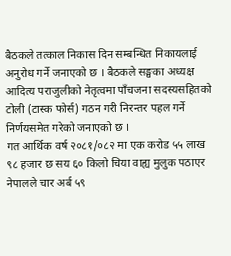बैठकले तत्काल निकास दिन सम्बन्धित निकायलाई अनुरोध गर्ने जनाएको छ । बैठकले सङ्घका अध्यक्ष आदित्य पराजुलीको नेतृत्वमा पाँचजना सदस्यसहितको टोली (टास्क फोर्स) गठन गरी निरन्तर पहल गर्ने निर्णयसमेत गरेको जनाएको छ ।
गत आर्थिक वर्ष २०८१/०८२ मा एक करोड ५५ लाख ९८ हजार छ सय ६० किलो चिया वाह्य मुलुक पठाएर नेपालले चार अर्ब ५९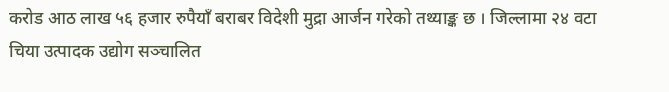करोड आठ लाख ५६ हजार रुपैयाँ बराबर विदेशी मुद्रा आर्जन गरेको तथ्याङ्क छ । जिल्लामा २४ वटा चिया उत्पादक उद्योग सञ्चालित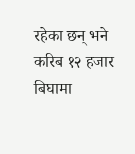रहेका छन् भने करिब १२ हजार बिघामा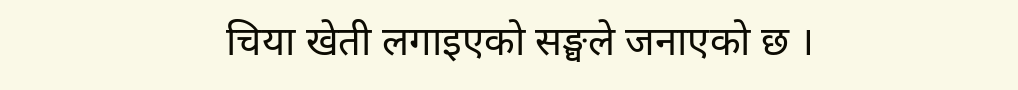चिया खेती लगाइएको सङ्घले जनाएको छ ।